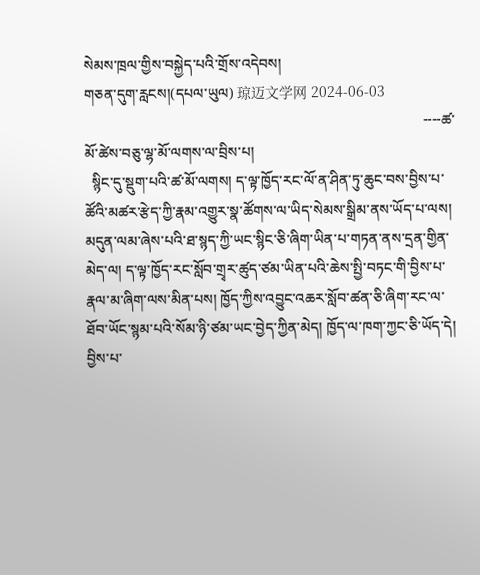སེམས་ཁྲལ་གྱིས་བསྐྱེད་པའི་གྲོས་འདེབས།
གཅན་དུག་རླངས།(དཔལ་ཡུལ) 琼迈文学网 2024-06-03
                                                                                             ----ཚ་མོ་ཚེས་བཅུ་ལྷ་མོ་ལགས་ལ་བྲིས་པ།
  སྙིང་དུ་སྡུག་པའི་ཚ་མོ་ལགས། ད་ལྟ་ཁྱོད་རང་ལོ་ན་ཤིན་ཏུ་ཆུང་བས་བྱིས་པ་ཚོའི་མཚར་རྩེད་ཀྱི་རྣམ་འགྱུར་སྣ་ཚོགས་ལ་ཡིད་སེམས་སྒྲིམ་ནས་ཡོད་པ་ལས། མདུན་ལམ་ཞེས་པའི་ཐ་སྙད་ཀྱི་ཡང་སྙིང་ཅི་ཞིག་ཡིན་པ་གཏན་ནས་དྲན་གྱིན་མེད་ལ། ད་ལྟ་ཁྱོད་རང་སློབ་གྲྭར་ཚུད་ཙམ་ཡིན་པའི་ཆེས་སྤྱི་བཏང་གི་བྱིས་པ་རྣལ་མ་ཞིག་ལས་མིན་པས། ཁྱོད་ཀྱིས་འབྱུང་འཆར་སློབ་ཚན་ཅི་ཞིག་རང་ལ་ཐོབ་ཡོང་སྙམ་པའི་སོམ་ཉི་ཙམ་ཡང་བྱེད་ཀྱིན་མེད། ཁྱོད་ལ་ཁག་ཀྱང་ཅི་ཡོད་དེ། བྱིས་པ་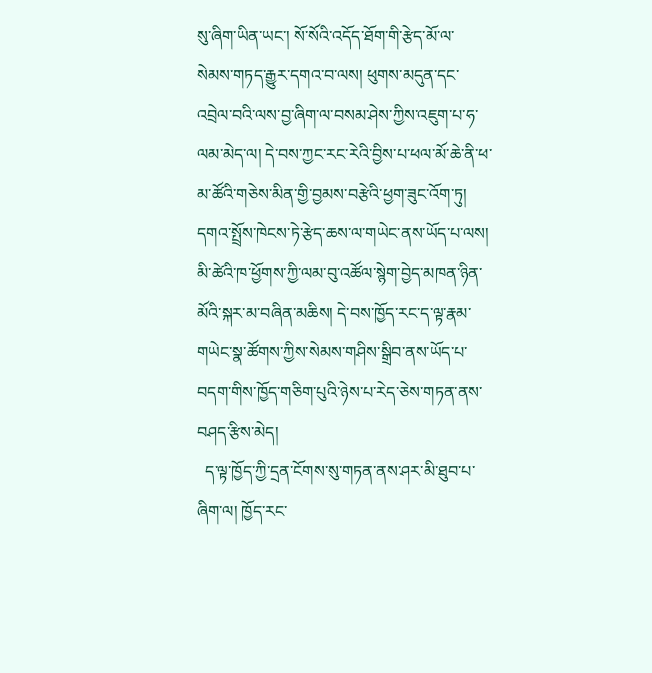སུ་ཞིག་ཡིན་ཡང་། སོ་སོའི་འདོད་ཐོག་གི་རྩེད་མོ་ལ་སེམས་གཏད་རྒྱུར་དགའ་བ་ལས། ཕུགས་མདུན་དང་འབྲེལ་བའི་ལས་བྱ་ཞིག་ལ་བསམ་ཤེས་ཀྱིས་འཇུག་པ་ཧ་ལམ་མེད་ལ། དེ་བས་ཀྱང་རང་རེའི་བྱིས་པ་ཕལ་མོ་ཆེ་ནི་ཕ་མ་ཚོའི་གཅེས་མིན་གྱི་བྱམས་བརྩེའི་ཕྱག་ཟུང་འོག་ཏུ། དགའ་སྤྲོས་ཁེངས་ཏེ་རྩེད་ཆས་ལ་གཡེང་ནས་ཡོད་པ་ལས། མི་ཚེའི་ཁ་ཕྱོགས་ཀྱི་ལམ་བུ་འཚོལ་སྙེག་བྱེད་མཁན་ཉིན་མོའི་སྐར་མ་བཞིན་མཆིས། དེ་བས་ཁྱོད་རང་ད་ལྟ་རྣམ་གཡེང་སྣ་ཚོགས་ཀྱིས་སེམས་གཤིས་སྒྲིབ་ནས་ཡོད་པ་བདག་གིས་ཁྱོད་གཅིག་པུའི་ཉེས་པ་རེད་ཅེས་གཏན་ནས་བཤད་རྩིས་མེད།
  ད་ལྟ་ཁྱོད་ཀྱི་དྲན་ངོགས་སུ་གཏན་ནས་ཤར་མི་ཐུབ་པ་ཞིག་ལ། ཁྱོད་རང་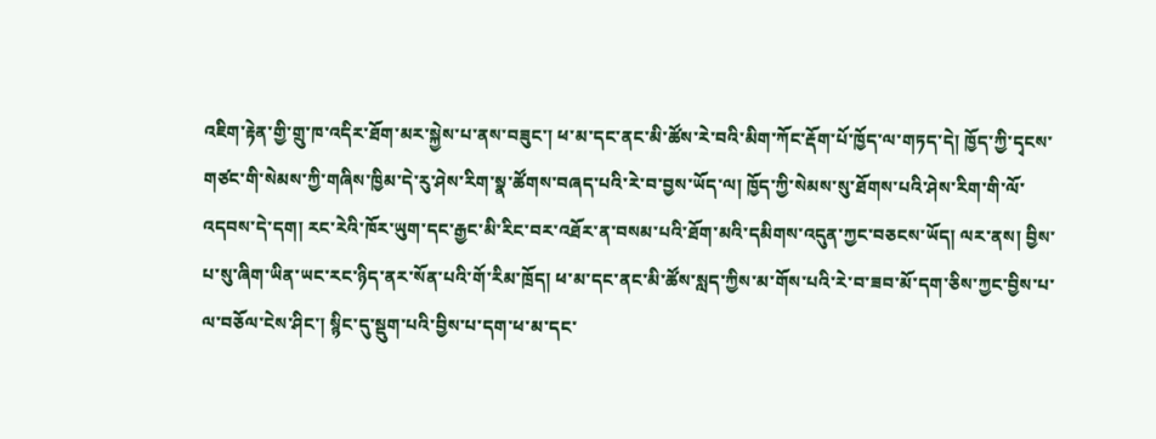འཇིག་རྟེན་གྱི་གྲུ་ཁ་འདིར་ཐོག་མར་སྐྱེས་པ་ནས་བཟུང་། ཕ་མ་དང་ནང་མི་ཚོས་རེ་བའི་མིག་ཀོང་རྡོག་པོ་ཁྱོད་ལ་གཏད་དེ། ཁྱོད་ཀྱི་དྭངས་གཙང་གི་སེམས་ཀྱི་གཞིས་ཁྱིམ་དེ་རུ་ཤེས་རིག་སྣ་ཚོགས་བཞད་པའི་རེ་བ་བྱས་ཡོད་ལ། ཁྱོད་ཀྱི་སེམས་སུ་ཐོགས་པའི་ཤེས་རིག་གི་ལོ་འདབས་དེ་དག། རང་རེའི་ཁོར་ཡུག་དང་རྒྱང་མི་རིང་བར་འཐོར་ན་བསམ་པའི་ཐོག་མའི་དམིགས་འདུན་ཀྱང་བཅངས་ཡོད། ལར་ནས། བྱིས་པ་སུ་ཞིག་ཡིན་ཡང་རང་ཉིད་ནར་སོན་པའི་གོ་རིམ་ཁྲོད། ཕ་མ་དང་ནང་མི་ཚོས་སླད་ཀྱིས་མ་གོས་པའི་རེ་བ་ཟབ་མོ་དག་ཅིས་ཀྱང་བྱིས་པ་ལ་བཅོལ་ངེས་ཤིང་། སྙིང་དུ་སྡུག་པའི་བྱིས་པ་དག་ཕ་མ་དང་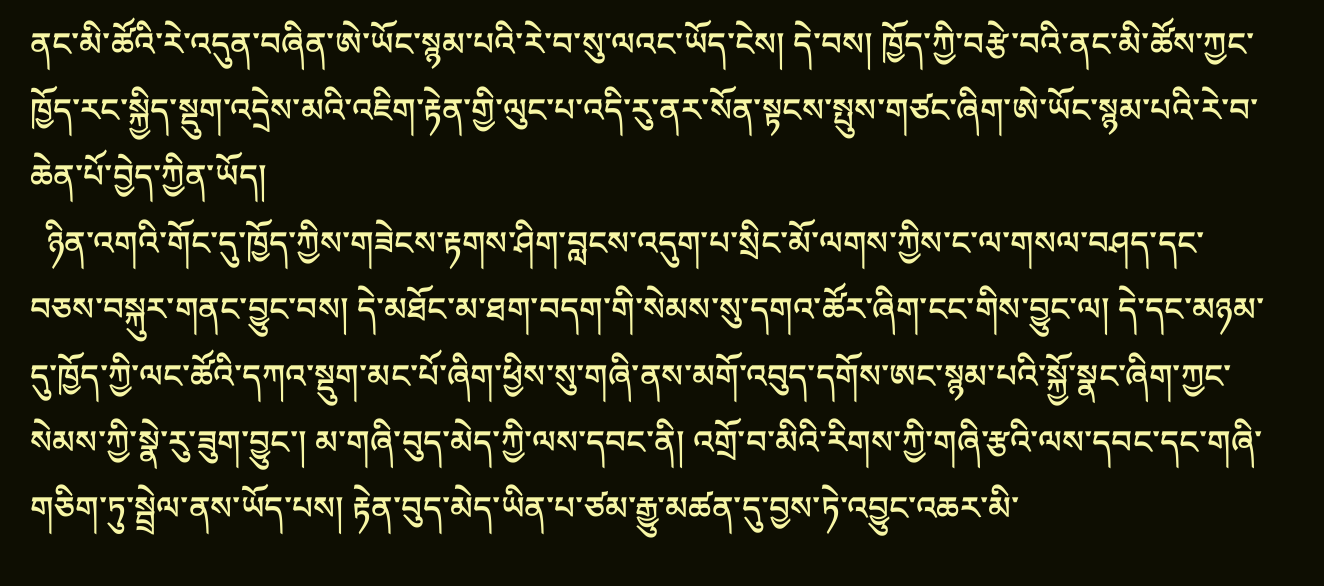ནང་མི་ཚོའི་རེ་འདུན་བཞིན་ཨེ་ཡོང་སྙམ་པའི་རེ་བ་སུ་ལའང་ཡོད་ངེས། དེ་བས། ཁྱོད་ཀྱི་བརྩེ་བའི་ནང་མི་ཚོས་ཀྱང་ཁྱོད་རང་སྐྱིད་སྡུག་འདྲེས་མའི་འཇིག་རྟེན་གྱི་ལུང་པ་འདི་རུ་ནར་སོན་སྟངས་སྤུས་གཙང་ཞིག་ཨེ་ཡོང་སྙམ་པའི་རེ་བ་ཆེན་པོ་བྱེད་ཀྱིན་ཡོད།
  ཉིན་འགའི་གོང་དུ་ཁྱོད་ཀྱིས་གཟེངས་རྟགས་ཤིག་བླངས་འདུག་པ་སྲིང་མོ་ལགས་ཀྱིས་ང་ལ་གསལ་བཤད་དང་བཅས་བསྐུར་གནང་བྱུང་བས། དེ་མཐོང་མ་ཐག་བདག་གི་སེམས་སུ་དགའ་ཚོར་ཞིག་ངང་གིས་བྱུང་ལ། དེ་དང་མཉམ་དུ་ཁྱོད་ཀྱི་ལང་ཚོའི་དཀའ་སྡུག་མང་པོ་ཞིག་ཕྱིས་སུ་གཞི་ནས་མགོ་འབུད་དགོས་ཨང་སྙམ་པའི་སྐྱོ་སྣང་ཞིག་ཀྱང་སེམས་ཀྱི་སྣེ་རུ་ཟུག་བྱུང་། མ་གཞི་བུད་མེད་ཀྱི་ལས་དབང་ནི། འགྲོ་བ་མིའི་རིགས་ཀྱི་གཞི་རྩའི་ལས་དབང་དང་གཞི་གཅིག་ཏུ་སྦྲེལ་ནས་ཡོད་པས། རྟེན་བུད་མེད་ཡིན་པ་ཙམ་རྒྱུ་མཚན་དུ་བྱས་ཏེ་འབྱུང་འཆར་མི་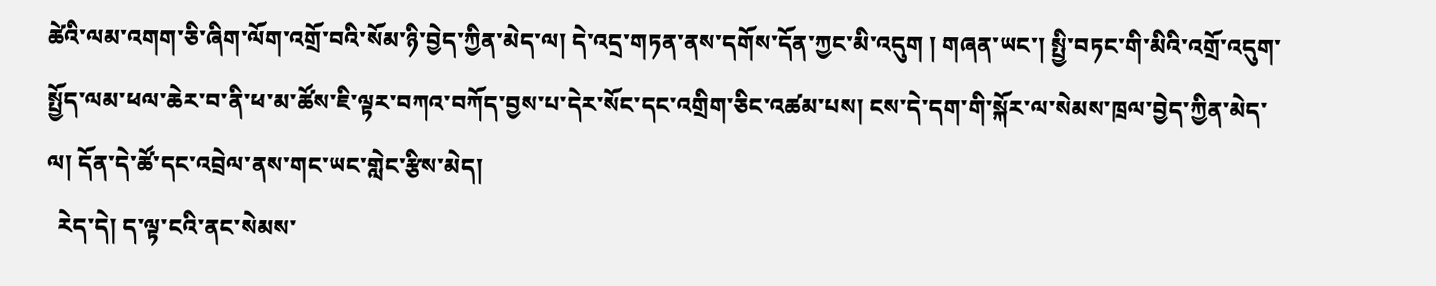ཚེའི་ལམ་འགག་ཅི་ཞིག་ལོག་འགྲོ་བའི་སོམ་ཉི་བྱེད་ཀྱིན་མེད་ལ། དེ་འདྲ་གཏན་ནས་དགོས་དོན་ཀྱང་མི་འདུག ། གཞན་ཡང་། སྤྱི་བཏང་གི་མིའི་འགྲོ་འདུག་སྤྱོད་ལམ་ཕལ་ཆེར་བ་ནི་ཕ་མ་ཚོས་ཇི་ལྟར་བཀའ་བཀོད་བྱས་པ་དེར་སོང་དང་འགྲིག་ཅིང་འཚམ་པས། ངས་དེ་དག་གི་སྐོར་ལ་སེམས་ཁྲལ་བྱེད་ཀྱིན་མེད་ལ། དོན་དེ་ཚོ་དང་འབྲེལ་ནས་གང་ཡང་གླེང་རྩིས་མེད།
  རེད་དེ། ད་ལྟ་ངའི་ནང་སེམས་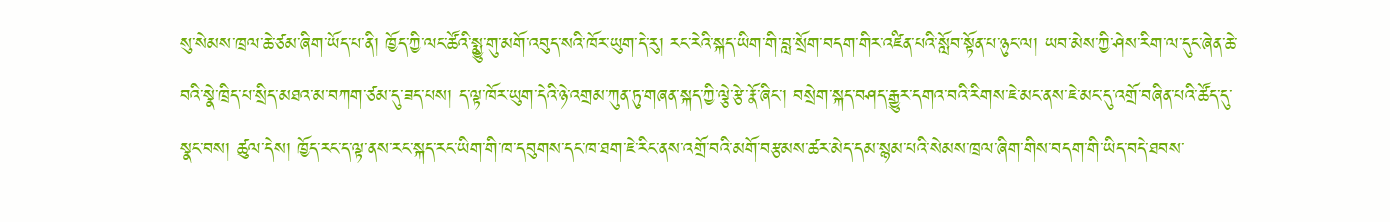སུ་སེམས་ཁྲལ་ཆེ་ཙམ་ཞིག་ཡོད་པ་ནི། ཁྱོད་ཀྱི་ལང་ཚོའི་སྨྱུ་གུ་མགོ་འབུད་སའི་ཁོར་ཡུག་དེ་རུ། རང་རེའི་སྐད་ཡིག་གི་བླ་སྲོག་བདག་གིར་འཛིན་པའི་སློབ་སྟོན་པ་ཉུང་ལ། ཡབ་མེས་ཀྱི་ཤེས་རིག་ལ་དུང་ཞེན་ཆེ་བའི་སྣེ་ཁྲིད་པ་སྲིད་མཐའ་མ་བཀག་ཙམ་དུ་ཟད་པས། ད་ལྟ་ཁོར་ཡུག་དེའི་ཉེ་འགྲམ་ཀུན་ཏུ་གཞན་སྐད་ཀྱི་ལྕེ་རྩེ་རྣོ་ཞིང་། བསྲེག་སྐད་བཤད་རྒྱུར་དགའ་བའི་རིགས་ཇེ་མང་ནས་ཇེ་མང་དུ་འགྲོ་བཞིན་པའི་ཚོད་དུ་སྣང་བས། ཚུལ་དེས། ཁྱོད་རང་ད་ལྟ་ནས་རང་སྐད་རང་ཡིག་གི་ཁ་དབུགས་དང་ཁ་ཐག་ཇེ་རིང་ནས་འགྲོ་བའི་མགོ་བརྩམས་ཚར་མེད་དམ་སྙམ་པའི་སེམས་ཁྲལ་ཞིག་གིས་བདག་གི་ཡིད་བདེ་ཐབས་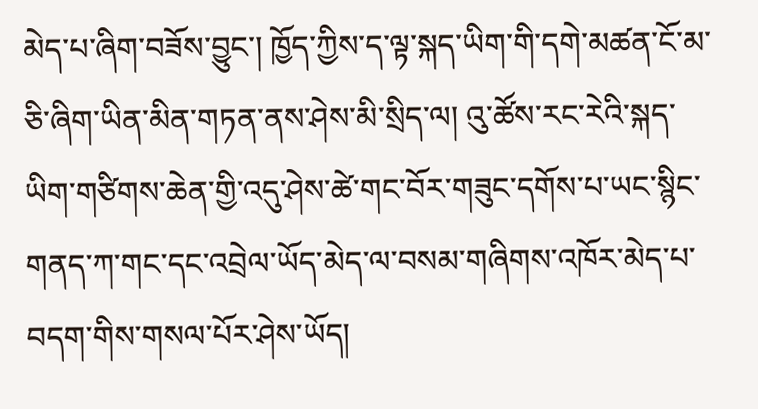མེད་པ་ཞིག་བཟོས་བྱུང་། ཁྱོད་ཀྱིས་ད་ལྟ་སྐད་ཡིག་གི་དགེ་མཚན་ངོ་མ་ཅི་ཞིག་ཡིན་མིན་གཏན་ནས་ཤེས་མི་སྲིད་ལ། འུ་ཚོས་རང་རེའི་སྐད་ཡིག་གཙིགས་ཆེན་གྱི་འདུ་ཤེས་ཚེ་གང་བོར་གཟུང་དགོས་པ་ཡང་སྙིང་གནད་ཀ་གང་དང་འབྲེལ་ཡོད་མེད་ལ་བསམ་གཞིགས་འཁོར་མེད་པ་བདག་གིས་གསལ་པོར་ཤེས་ཡོད།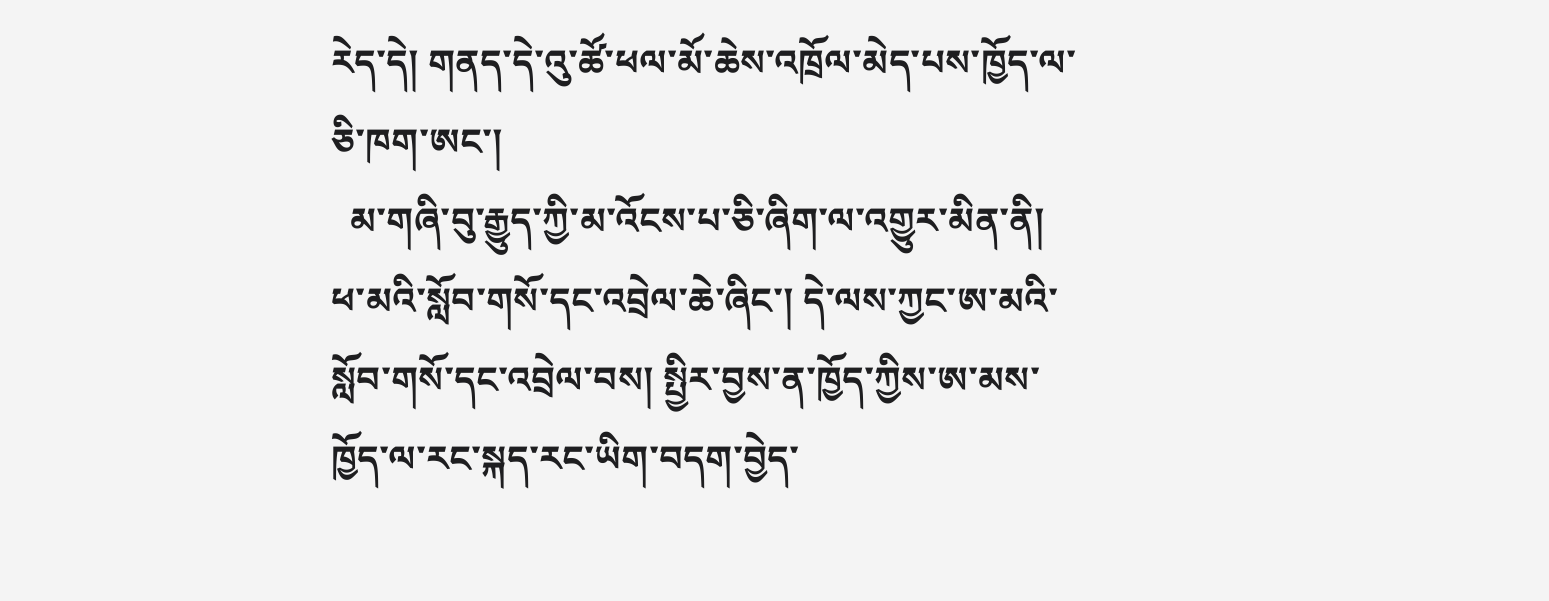རེད་དེ། གནད་དེ་འུ་ཚོ་ཕལ་མོ་ཆེས་འཁྲོལ་མེད་པས་ཁྱོད་ལ་ཅི་ཁག་ཨང་།
  མ་གཞི་བུ་རྒྱུད་ཀྱི་མ་འོངས་པ་ཅི་ཞིག་ལ་འགྱུར་མིན་ནི། ཕ་མའི་སློབ་གསོ་དང་འབྲེལ་ཆེ་ཞིང་། དེ་ལས་ཀྱང་ཨ་མའི་སློབ་གསོ་དང་འབྲེལ་བས། སྤྱིར་བྱས་ན་ཁྱོད་ཀྱིས་ཨ་མས་ཁྱོད་ལ་རང་སྐད་རང་ཡིག་བདག་བྱེད་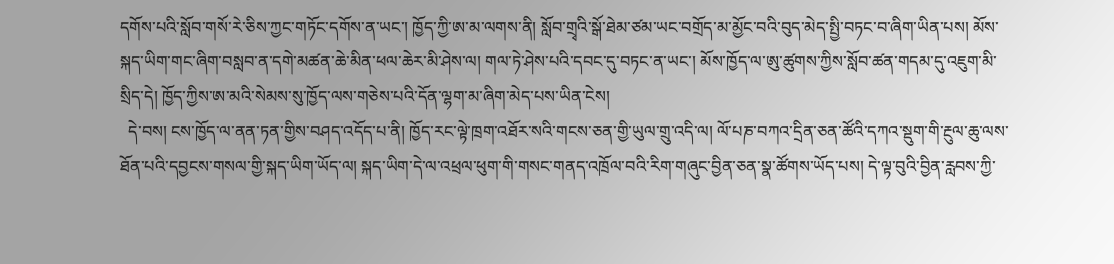དགོས་པའི་སློབ་གསོ་རེ་ཅིས་ཀྱང་གཏོང་དགོས་ན་ཡང་། ཁྱོད་ཀྱི་ཨ་མ་ལགས་ནི། སློབ་གྲྭའི་སྒོ་ཐེམ་ཙམ་ཡང་བགྲོད་མ་མྱོང་བའི་བུད་མེད་སྤྱི་བཏང་བ་ཞིག་ཡིན་པས། མོས་སྐད་ཡིག་གང་ཞིག་བསླབ་ན་དགེ་མཚན་ཆེ་མིན་ཕལ་ཆེར་མི་ཤེས་ལ། གལ་ཏེ་ཤེས་པའི་དབང་དུ་བཏང་ན་ཡང་། མོས་ཁྱོད་ལ་ཨུ་ཚུགས་ཀྱིས་སློབ་ཚན་གདམ་དུ་འཇུག་མི་སྲིད་དེ། ཁྱོད་ཀྱིས་ཨ་མའི་སེམས་སུ་ཁྱོད་ལས་གཅེས་པའི་དོན་ལྷག་མ་ཞིག་མེད་པས་ཡིན་ངེས།
  དེ་བས། ངས་ཁྱོད་ལ་ནན་ཏན་གྱིས་བཤད་འདོད་པ་ནི། ཁྱོད་རང་ལྟེ་ཁྲག་འཐོར་སའི་གངས་ཅན་གྱི་ཡུལ་གྲུ་འདི་ལ། ལོ་པཎ་བཀའ་དྲིན་ཅན་ཚོའི་དཀའ་སྡུག་གི་རྔུལ་ཆུ་ལས་ཐོན་པའི་དབྱངས་གསལ་གྱི་སྐད་ཡིག་ཡོད་ལ། སྐད་ཡིག་དེ་ལ་འཕྲལ་ཕུག་གི་གསང་གནད་འཁྲོལ་བའི་རིག་གཞུང་བྱིན་ཅན་སྣ་ཚོགས་ཡོད་པས། དེ་ལྟ་བུའི་བྱིན་རླབས་ཀྱི་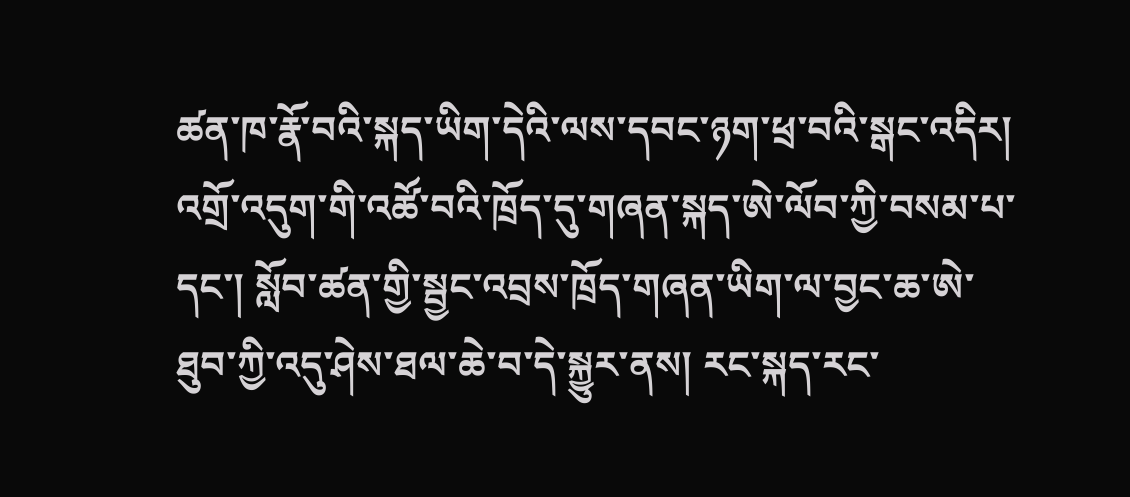ཚན་ཁ་རྣོ་བའི་སྐད་ཡིག་དེའི་ལས་དབང་ཉག་ཕྲ་བའི་སྒང་འདིར། འགྲོ་འདུག་གི་འཚོ་བའི་ཁྲོད་དུ་གཞན་སྐད་ཨེ་ལོབ་ཀྱི་བསམ་པ་དང་། སློབ་ཚན་གྱི་སྦྱང་འབྲས་ཁྲོད་གཞན་ཡིག་ལ་བྱང་ཆ་ཨེ་ཐུབ་ཀྱི་འདུ་ཤེས་ཐལ་ཆེ་བ་དེ་སྐྱུར་ནས། རང་སྐད་རང་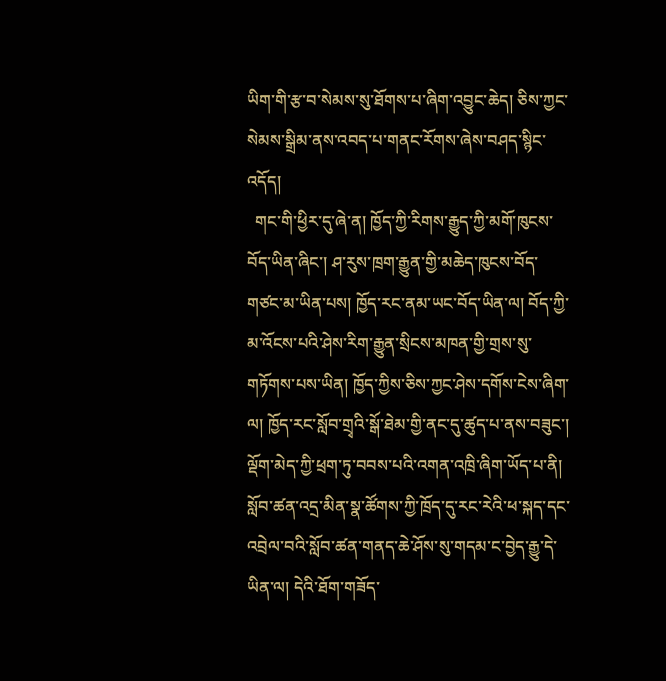ཡིག་གི་རྩ་བ་སེམས་སུ་ཐོགས་པ་ཞིག་འབྱུང་ཆེད། ཅིས་ཀྱང་སེམས་སྒྲིམ་ནས་འབད་པ་གནང་རོགས་ཞེས་བཤད་སྙིང་འདོད།
  གང་གི་ཕྱིར་དུ་ཞེ་ན། ཁྱོད་ཀྱི་རིགས་རྒྱུད་ཀྱི་མགོ་ཁུངས་བོད་ཡིན་ཞིང་། ཤ་རུས་ཁྲག་རྒྱུན་གྱི་མཆེད་ཁུངས་བོད་གཙང་མ་ཡིན་པས། ཁྱོད་རང་ནམ་ཡང་བོད་ཡིན་ལ། བོད་ཀྱི་མ་འོངས་པའི་ཤེས་རིག་རྒྱུན་སྲིངས་མཁན་གྱི་གྲས་སུ་གཏོགས་པས་ཡིན། ཁྱོད་ཀྱིས་ཅིས་ཀྱང་ཤེས་དགོས་ངེས་ཞིག་ལ། ཁྱོད་རང་སློབ་གྲྭའི་སྒོ་ཐེམ་གྱི་ནང་དུ་ཚུད་པ་ནས་བཟུང་། ལྡོག་མེད་ཀྱི་ཕྲག་ཏུ་བབས་པའི་འགན་འཁྲི་ཞིག་ཡོད་པ་ནི། སློབ་ཚན་འདྲ་མིན་སྣ་ཚོགས་ཀྱི་ཁྲོད་དུ་རང་རེའི་ཕ་སྐད་དང་འབྲེལ་བའི་སློབ་ཚན་གནད་ཆེ་ཤོས་སུ་གདམ་ང་བྱེད་རྒྱུ་དེ་ཡིན་ལ། དེའི་ཐོག་གཟོད་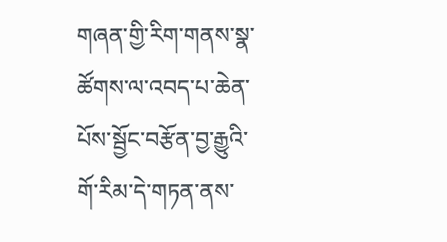གཞན་གྱི་རིག་གནས་སྣ་ཚོགས་ལ་འབད་པ་ཆེན་པོས་སྦྱོང་བརྩོན་བྱ་རྒྱུའི་གོ་རིམ་དེ་གཏན་ནས་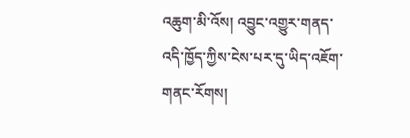འཆུག་མི་འོས། འབྱུང་འགྱུར་གནད་འདི་ཁྱོད་ཀྱིས་ངེས་པར་དུ་ཡིད་འཇོག་གནང་རོགས།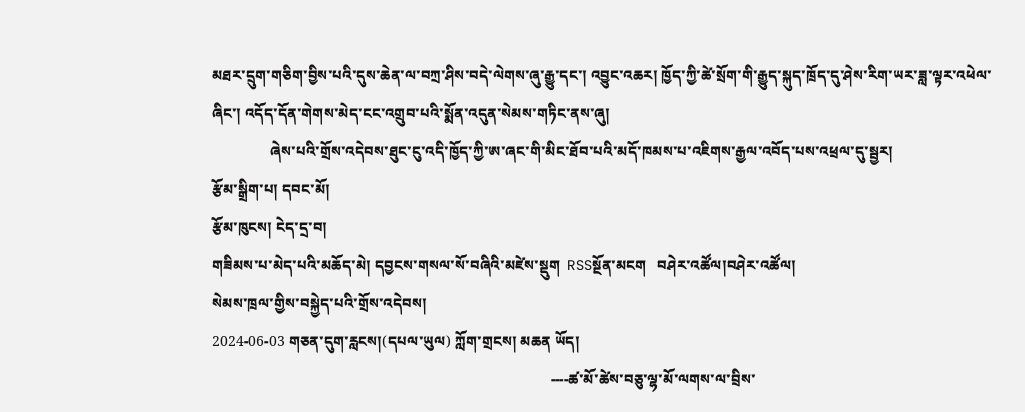མཐར་དྲུག་གཅིག་བྱིས་པའི་དུས་ཆེན་ལ་བཀྲ་ཤིས་བདེ་ལེགས་ཞུ་རྒྱུ་དང་། འབྱུང་འཆར། ཁྱོད་ཀྱི་ཚེ་སྲོག་གི་རྒྱུད་སྐུད་ཁྲོད་དུ་ཤེས་རིག་ཡར་ཟླ་ལྟར་འཕེལ་ཞིང་། འདོད་དོན་གེགས་མེད་ངང་འགྲུབ་པའི་སྨོན་འདུན་སེམས་གཏིང་ནས་ཞུ།
                ཞེས་པའི་གྲོས་འདེབས་ཐུང་ངུ་འདི་ཁྱོད་ཀྱི་ཨ་ཞང་གི་མིང་ཐོབ་པའི་མདོ་ཁམས་པ་འཇིགས་རྒྱལ་འབོད་པས་འཕྲལ་དུ་སྦྱར།
རྩོམ་སྒྲིག་པ། དབང་མོ།
རྩོམ་ཁུངས། ངེད་དྲ་བ།
གཟིམས་པ་མེད་པའི་མཆོད་མེ། དབྱངས་གསལ་སོ་བཞིའི་མཛེས་སྡུག  RSSསྔོན་མངག   བཤེར་འཚོལ།བཤེར་འཚོལ།
སེམས་ཁྲལ་གྱིས་བསྐྱེད་པའི་གྲོས་འདེབས།
2024-06-03 གཅན་དུག་རླངས།(དཔལ་ཡུལ) ཀློག་གྲངས། མཆན ཡོད།
                                                                                             ----ཚ་མོ་ཚེས་བཅུ་ལྷ་མོ་ལགས་ལ་བྲིས་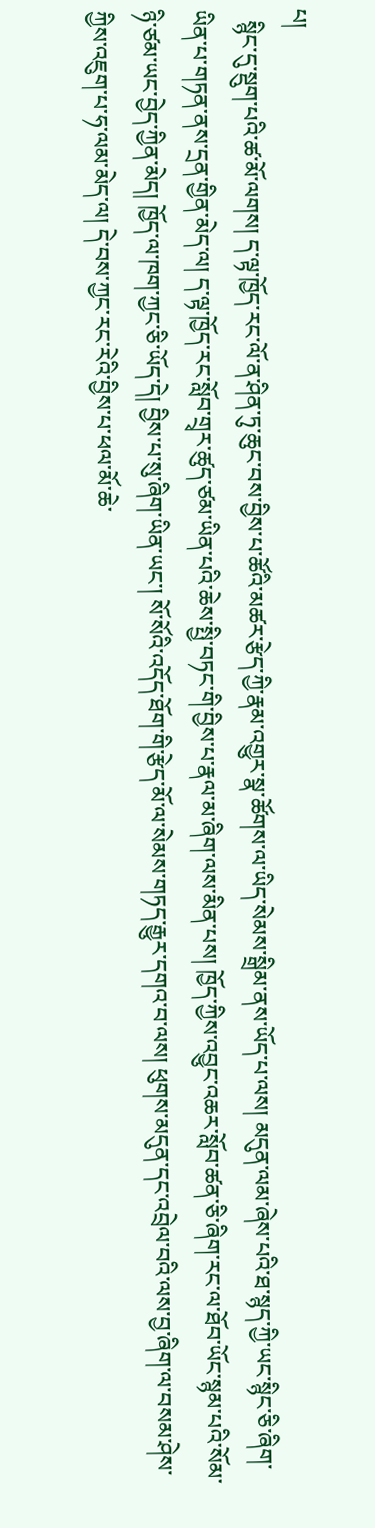པ།
  སྙིང་དུ་སྡུག་པའི་ཚ་མོ་ལགས། ད་ལྟ་ཁྱོད་རང་ལོ་ན་ཤིན་ཏུ་ཆུང་བས་བྱིས་པ་ཚོའི་མཚར་རྩེད་ཀྱི་རྣམ་འགྱུར་སྣ་ཚོགས་ལ་ཡིད་སེམས་སྒྲིམ་ནས་ཡོད་པ་ལས། མདུན་ལམ་ཞེས་པའི་ཐ་སྙད་ཀྱི་ཡང་སྙིང་ཅི་ཞིག་ཡིན་པ་གཏན་ནས་དྲན་གྱིན་མེད་ལ། ད་ལྟ་ཁྱོད་རང་སློབ་གྲྭར་ཚུད་ཙམ་ཡིན་པའི་ཆེས་སྤྱི་བཏང་གི་བྱིས་པ་རྣལ་མ་ཞིག་ལས་མིན་པས། ཁྱོད་ཀྱིས་འབྱུང་འཆར་སློབ་ཚན་ཅི་ཞིག་རང་ལ་ཐོབ་ཡོང་སྙམ་པའི་སོམ་ཉི་ཙམ་ཡང་བྱེད་ཀྱིན་མེད། ཁྱོད་ལ་ཁག་ཀྱང་ཅི་ཡོད་དེ། བྱིས་པ་སུ་ཞིག་ཡིན་ཡང་། སོ་སོའི་འདོད་ཐོག་གི་རྩེད་མོ་ལ་སེམས་གཏད་རྒྱུར་དགའ་བ་ལས། ཕུགས་མདུན་དང་འབྲེལ་བའི་ལས་བྱ་ཞིག་ལ་བསམ་ཤེས་ཀྱིས་འཇུག་པ་ཧ་ལམ་མེད་ལ། དེ་བས་ཀྱང་རང་རེའི་བྱིས་པ་ཕལ་མོ་ཆེ་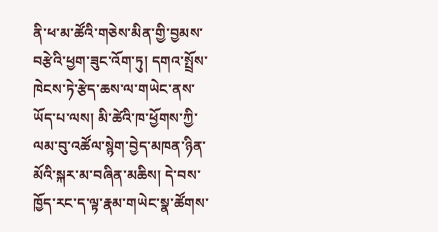ནི་ཕ་མ་ཚོའི་གཅེས་མིན་གྱི་བྱམས་བརྩེའི་ཕྱག་ཟུང་འོག་ཏུ། དགའ་སྤྲོས་ཁེངས་ཏེ་རྩེད་ཆས་ལ་གཡེང་ནས་ཡོད་པ་ལས། མི་ཚེའི་ཁ་ཕྱོགས་ཀྱི་ལམ་བུ་འཚོལ་སྙེག་བྱེད་མཁན་ཉིན་མོའི་སྐར་མ་བཞིན་མཆིས། དེ་བས་ཁྱོད་རང་ད་ལྟ་རྣམ་གཡེང་སྣ་ཚོགས་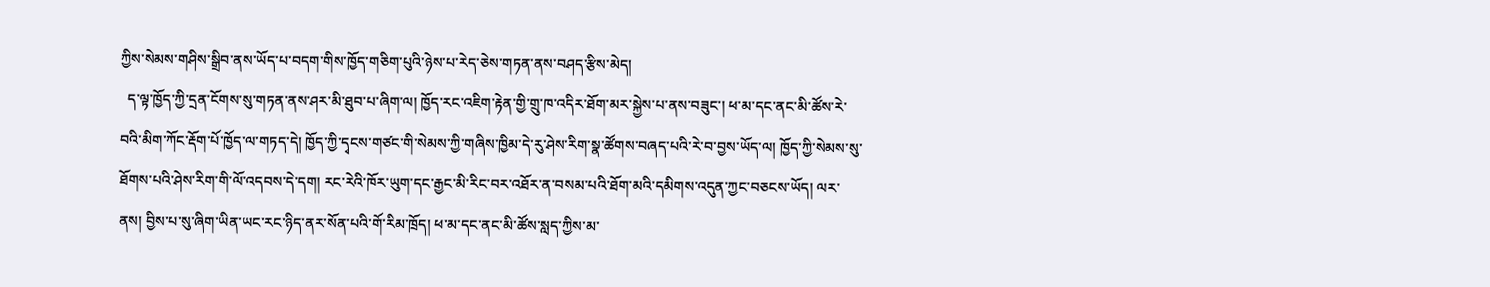ཀྱིས་སེམས་གཤིས་སྒྲིབ་ནས་ཡོད་པ་བདག་གིས་ཁྱོད་གཅིག་པུའི་ཉེས་པ་རེད་ཅེས་གཏན་ནས་བཤད་རྩིས་མེད།
  ད་ལྟ་ཁྱོད་ཀྱི་དྲན་ངོགས་སུ་གཏན་ནས་ཤར་མི་ཐུབ་པ་ཞིག་ལ། ཁྱོད་རང་འཇིག་རྟེན་གྱི་གྲུ་ཁ་འདིར་ཐོག་མར་སྐྱེས་པ་ནས་བཟུང་། ཕ་མ་དང་ནང་མི་ཚོས་རེ་བའི་མིག་ཀོང་རྡོག་པོ་ཁྱོད་ལ་གཏད་དེ། ཁྱོད་ཀྱི་དྭངས་གཙང་གི་སེམས་ཀྱི་གཞིས་ཁྱིམ་དེ་རུ་ཤེས་རིག་སྣ་ཚོགས་བཞད་པའི་རེ་བ་བྱས་ཡོད་ལ། ཁྱོད་ཀྱི་སེམས་སུ་ཐོགས་པའི་ཤེས་རིག་གི་ལོ་འདབས་དེ་དག། རང་རེའི་ཁོར་ཡུག་དང་རྒྱང་མི་རིང་བར་འཐོར་ན་བསམ་པའི་ཐོག་མའི་དམིགས་འདུན་ཀྱང་བཅངས་ཡོད། ལར་ནས། བྱིས་པ་སུ་ཞིག་ཡིན་ཡང་རང་ཉིད་ནར་སོན་པའི་གོ་རིམ་ཁྲོད། ཕ་མ་དང་ནང་མི་ཚོས་སླད་ཀྱིས་མ་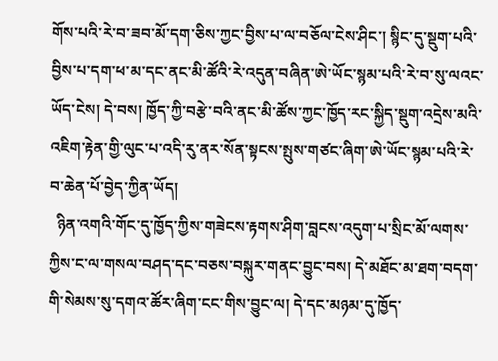གོས་པའི་རེ་བ་ཟབ་མོ་དག་ཅིས་ཀྱང་བྱིས་པ་ལ་བཅོལ་ངེས་ཤིང་། སྙིང་དུ་སྡུག་པའི་བྱིས་པ་དག་ཕ་མ་དང་ནང་མི་ཚོའི་རེ་འདུན་བཞིན་ཨེ་ཡོང་སྙམ་པའི་རེ་བ་སུ་ལའང་ཡོད་ངེས། དེ་བས། ཁྱོད་ཀྱི་བརྩེ་བའི་ནང་མི་ཚོས་ཀྱང་ཁྱོད་རང་སྐྱིད་སྡུག་འདྲེས་མའི་འཇིག་རྟེན་གྱི་ལུང་པ་འདི་རུ་ནར་སོན་སྟངས་སྤུས་གཙང་ཞིག་ཨེ་ཡོང་སྙམ་པའི་རེ་བ་ཆེན་པོ་བྱེད་ཀྱིན་ཡོད།
  ཉིན་འགའི་གོང་དུ་ཁྱོད་ཀྱིས་གཟེངས་རྟགས་ཤིག་བླངས་འདུག་པ་སྲིང་མོ་ལགས་ཀྱིས་ང་ལ་གསལ་བཤད་དང་བཅས་བསྐུར་གནང་བྱུང་བས། དེ་མཐོང་མ་ཐག་བདག་གི་སེམས་སུ་དགའ་ཚོར་ཞིག་ངང་གིས་བྱུང་ལ། དེ་དང་མཉམ་དུ་ཁྱོད་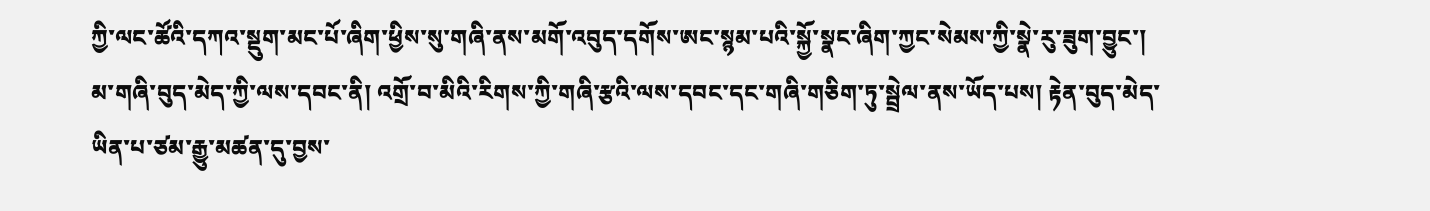ཀྱི་ལང་ཚོའི་དཀའ་སྡུག་མང་པོ་ཞིག་ཕྱིས་སུ་གཞི་ནས་མགོ་འབུད་དགོས་ཨང་སྙམ་པའི་སྐྱོ་སྣང་ཞིག་ཀྱང་སེམས་ཀྱི་སྣེ་རུ་ཟུག་བྱུང་། མ་གཞི་བུད་མེད་ཀྱི་ལས་དབང་ནི། འགྲོ་བ་མིའི་རིགས་ཀྱི་གཞི་རྩའི་ལས་དབང་དང་གཞི་གཅིག་ཏུ་སྦྲེལ་ནས་ཡོད་པས། རྟེན་བུད་མེད་ཡིན་པ་ཙམ་རྒྱུ་མཚན་དུ་བྱས་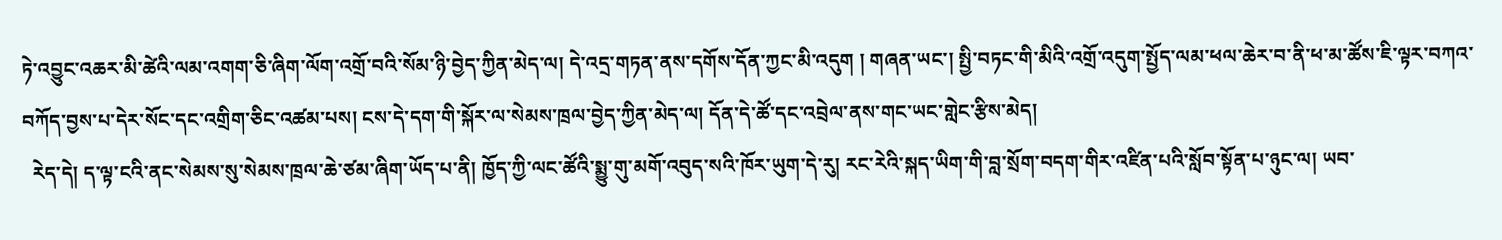ཏེ་འབྱུང་འཆར་མི་ཚེའི་ལམ་འགག་ཅི་ཞིག་ལོག་འགྲོ་བའི་སོམ་ཉི་བྱེད་ཀྱིན་མེད་ལ། དེ་འདྲ་གཏན་ནས་དགོས་དོན་ཀྱང་མི་འདུག ། གཞན་ཡང་། སྤྱི་བཏང་གི་མིའི་འགྲོ་འདུག་སྤྱོད་ལམ་ཕལ་ཆེར་བ་ནི་ཕ་མ་ཚོས་ཇི་ལྟར་བཀའ་བཀོད་བྱས་པ་དེར་སོང་དང་འགྲིག་ཅིང་འཚམ་པས། ངས་དེ་དག་གི་སྐོར་ལ་སེམས་ཁྲལ་བྱེད་ཀྱིན་མེད་ལ། དོན་དེ་ཚོ་དང་འབྲེལ་ནས་གང་ཡང་གླེང་རྩིས་མེད།
  རེད་དེ། ད་ལྟ་ངའི་ནང་སེམས་སུ་སེམས་ཁྲལ་ཆེ་ཙམ་ཞིག་ཡོད་པ་ནི། ཁྱོད་ཀྱི་ལང་ཚོའི་སྨྱུ་གུ་མགོ་འབུད་སའི་ཁོར་ཡུག་དེ་རུ། རང་རེའི་སྐད་ཡིག་གི་བླ་སྲོག་བདག་གིར་འཛིན་པའི་སློབ་སྟོན་པ་ཉུང་ལ། ཡབ་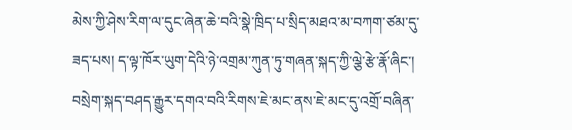མེས་ཀྱི་ཤེས་རིག་ལ་དུང་ཞེན་ཆེ་བའི་སྣེ་ཁྲིད་པ་སྲིད་མཐའ་མ་བཀག་ཙམ་དུ་ཟད་པས། ད་ལྟ་ཁོར་ཡུག་དེའི་ཉེ་འགྲམ་ཀུན་ཏུ་གཞན་སྐད་ཀྱི་ལྕེ་རྩེ་རྣོ་ཞིང་། བསྲེག་སྐད་བཤད་རྒྱུར་དགའ་བའི་རིགས་ཇེ་མང་ནས་ཇེ་མང་དུ་འགྲོ་བཞིན་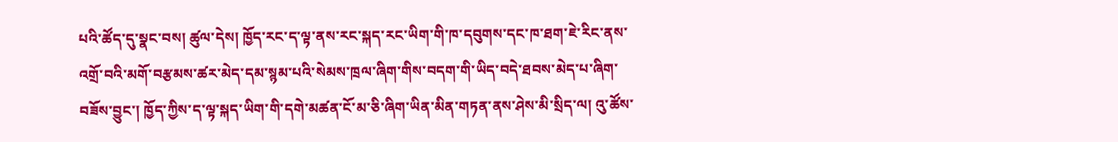པའི་ཚོད་དུ་སྣང་བས། ཚུལ་དེས། ཁྱོད་རང་ད་ལྟ་ནས་རང་སྐད་རང་ཡིག་གི་ཁ་དབུགས་དང་ཁ་ཐག་ཇེ་རིང་ནས་འགྲོ་བའི་མགོ་བརྩམས་ཚར་མེད་དམ་སྙམ་པའི་སེམས་ཁྲལ་ཞིག་གིས་བདག་གི་ཡིད་བདེ་ཐབས་མེད་པ་ཞིག་བཟོས་བྱུང་། ཁྱོད་ཀྱིས་ད་ལྟ་སྐད་ཡིག་གི་དགེ་མཚན་ངོ་མ་ཅི་ཞིག་ཡིན་མིན་གཏན་ནས་ཤེས་མི་སྲིད་ལ། འུ་ཚོས་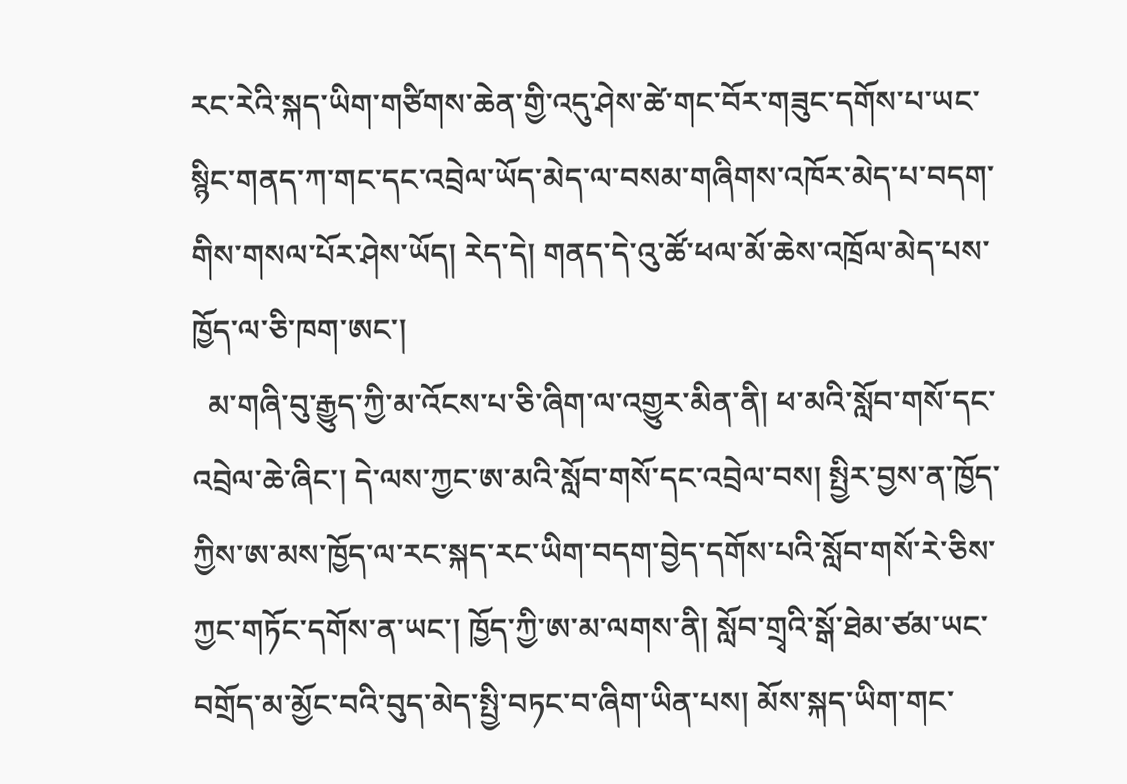རང་རེའི་སྐད་ཡིག་གཙིགས་ཆེན་གྱི་འདུ་ཤེས་ཚེ་གང་བོར་གཟུང་དགོས་པ་ཡང་སྙིང་གནད་ཀ་གང་དང་འབྲེལ་ཡོད་མེད་ལ་བསམ་གཞིགས་འཁོར་མེད་པ་བདག་གིས་གསལ་པོར་ཤེས་ཡོད། རེད་དེ། གནད་དེ་འུ་ཚོ་ཕལ་མོ་ཆེས་འཁྲོལ་མེད་པས་ཁྱོད་ལ་ཅི་ཁག་ཨང་།
  མ་གཞི་བུ་རྒྱུད་ཀྱི་མ་འོངས་པ་ཅི་ཞིག་ལ་འགྱུར་མིན་ནི། ཕ་མའི་སློབ་གསོ་དང་འབྲེལ་ཆེ་ཞིང་། དེ་ལས་ཀྱང་ཨ་མའི་སློབ་གསོ་དང་འབྲེལ་བས། སྤྱིར་བྱས་ན་ཁྱོད་ཀྱིས་ཨ་མས་ཁྱོད་ལ་རང་སྐད་རང་ཡིག་བདག་བྱེད་དགོས་པའི་སློབ་གསོ་རེ་ཅིས་ཀྱང་གཏོང་དགོས་ན་ཡང་། ཁྱོད་ཀྱི་ཨ་མ་ལགས་ནི། སློབ་གྲྭའི་སྒོ་ཐེམ་ཙམ་ཡང་བགྲོད་མ་མྱོང་བའི་བུད་མེད་སྤྱི་བཏང་བ་ཞིག་ཡིན་པས། མོས་སྐད་ཡིག་གང་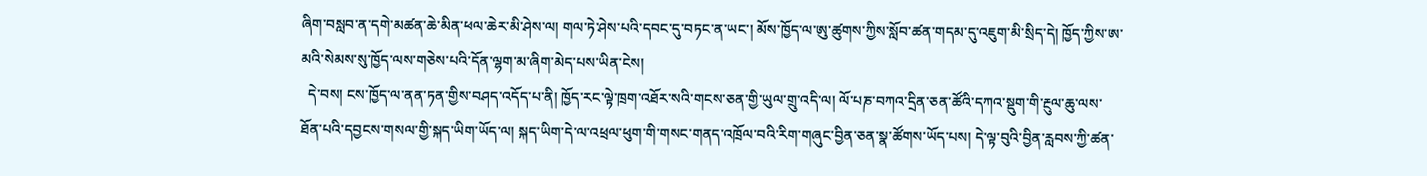ཞིག་བསླབ་ན་དགེ་མཚན་ཆེ་མིན་ཕལ་ཆེར་མི་ཤེས་ལ། གལ་ཏེ་ཤེས་པའི་དབང་དུ་བཏང་ན་ཡང་། མོས་ཁྱོད་ལ་ཨུ་ཚུགས་ཀྱིས་སློབ་ཚན་གདམ་དུ་འཇུག་མི་སྲིད་དེ། ཁྱོད་ཀྱིས་ཨ་མའི་སེམས་སུ་ཁྱོད་ལས་གཅེས་པའི་དོན་ལྷག་མ་ཞིག་མེད་པས་ཡིན་ངེས།
  དེ་བས། ངས་ཁྱོད་ལ་ནན་ཏན་གྱིས་བཤད་འདོད་པ་ནི། ཁྱོད་རང་ལྟེ་ཁྲག་འཐོར་སའི་གངས་ཅན་གྱི་ཡུལ་གྲུ་འདི་ལ། ལོ་པཎ་བཀའ་དྲིན་ཅན་ཚོའི་དཀའ་སྡུག་གི་རྔུལ་ཆུ་ལས་ཐོན་པའི་དབྱངས་གསལ་གྱི་སྐད་ཡིག་ཡོད་ལ། སྐད་ཡིག་དེ་ལ་འཕྲལ་ཕུག་གི་གསང་གནད་འཁྲོལ་བའི་རིག་གཞུང་བྱིན་ཅན་སྣ་ཚོགས་ཡོད་པས། དེ་ལྟ་བུའི་བྱིན་རླབས་ཀྱི་ཚན་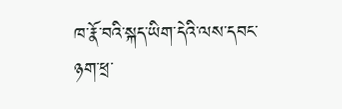ཁ་རྣོ་བའི་སྐད་ཡིག་དེའི་ལས་དབང་ཉག་ཕྲ་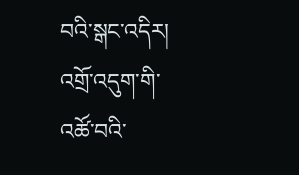བའི་སྒང་འདིར། འགྲོ་འདུག་གི་འཚོ་བའི་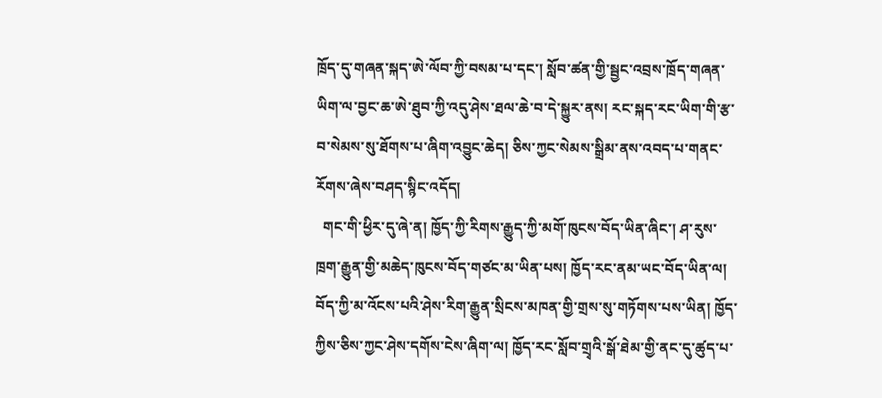ཁྲོད་དུ་གཞན་སྐད་ཨེ་ལོབ་ཀྱི་བསམ་པ་དང་། སློབ་ཚན་གྱི་སྦྱང་འབྲས་ཁྲོད་གཞན་ཡིག་ལ་བྱང་ཆ་ཨེ་ཐུབ་ཀྱི་འདུ་ཤེས་ཐལ་ཆེ་བ་དེ་སྐྱུར་ནས། རང་སྐད་རང་ཡིག་གི་རྩ་བ་སེམས་སུ་ཐོགས་པ་ཞིག་འབྱུང་ཆེད། ཅིས་ཀྱང་སེམས་སྒྲིམ་ནས་འབད་པ་གནང་རོགས་ཞེས་བཤད་སྙིང་འདོད།
  གང་གི་ཕྱིར་དུ་ཞེ་ན། ཁྱོད་ཀྱི་རིགས་རྒྱུད་ཀྱི་མགོ་ཁུངས་བོད་ཡིན་ཞིང་། ཤ་རུས་ཁྲག་རྒྱུན་གྱི་མཆེད་ཁུངས་བོད་གཙང་མ་ཡིན་པས། ཁྱོད་རང་ནམ་ཡང་བོད་ཡིན་ལ། བོད་ཀྱི་མ་འོངས་པའི་ཤེས་རིག་རྒྱུན་སྲིངས་མཁན་གྱི་གྲས་སུ་གཏོགས་པས་ཡིན། ཁྱོད་ཀྱིས་ཅིས་ཀྱང་ཤེས་དགོས་ངེས་ཞིག་ལ། ཁྱོད་རང་སློབ་གྲྭའི་སྒོ་ཐེམ་གྱི་ནང་དུ་ཚུད་པ་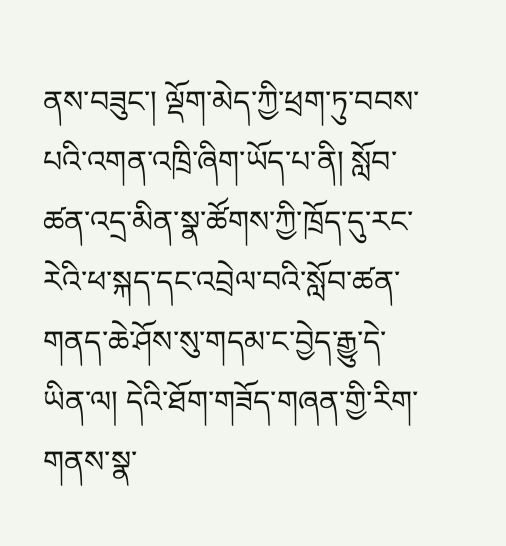ནས་བཟུང་། ལྡོག་མེད་ཀྱི་ཕྲག་ཏུ་བབས་པའི་འགན་འཁྲི་ཞིག་ཡོད་པ་ནི། སློབ་ཚན་འདྲ་མིན་སྣ་ཚོགས་ཀྱི་ཁྲོད་དུ་རང་རེའི་ཕ་སྐད་དང་འབྲེལ་བའི་སློབ་ཚན་གནད་ཆེ་ཤོས་སུ་གདམ་ང་བྱེད་རྒྱུ་དེ་ཡིན་ལ། དེའི་ཐོག་གཟོད་གཞན་གྱི་རིག་གནས་སྣ་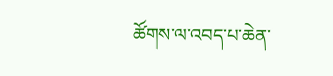ཚོགས་ལ་འབད་པ་ཆེན་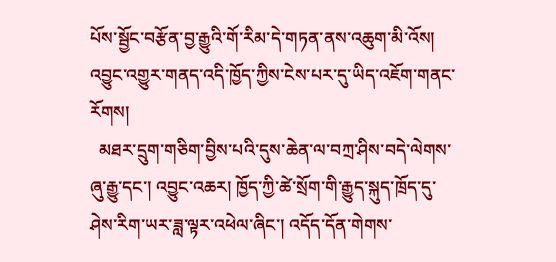པོས་སྦྱོང་བརྩོན་བྱ་རྒྱུའི་གོ་རིམ་དེ་གཏན་ནས་འཆུག་མི་འོས། འབྱུང་འགྱུར་གནད་འདི་ཁྱོད་ཀྱིས་ངེས་པར་དུ་ཡིད་འཇོག་གནང་རོགས།
  མཐར་དྲུག་གཅིག་བྱིས་པའི་དུས་ཆེན་ལ་བཀྲ་ཤིས་བདེ་ལེགས་ཞུ་རྒྱུ་དང་། འབྱུང་འཆར། ཁྱོད་ཀྱི་ཚེ་སྲོག་གི་རྒྱུད་སྐུད་ཁྲོད་དུ་ཤེས་རིག་ཡར་ཟླ་ལྟར་འཕེལ་ཞིང་། འདོད་དོན་གེགས་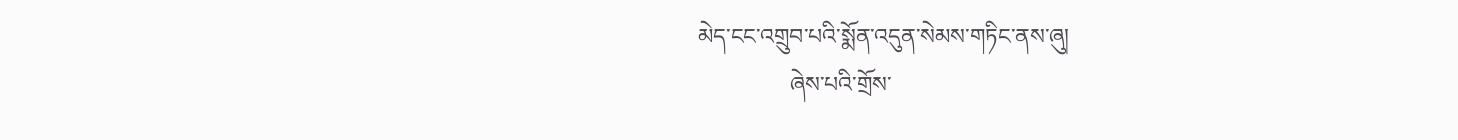མེད་ངང་འགྲུབ་པའི་སྨོན་འདུན་སེམས་གཏིང་ནས་ཞུ།
                ཞེས་པའི་གྲོས་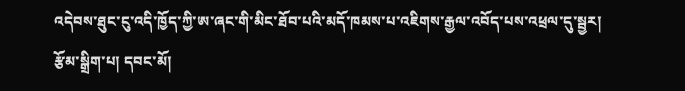འདེབས་ཐུང་ངུ་འདི་ཁྱོད་ཀྱི་ཨ་ཞང་གི་མིང་ཐོབ་པའི་མདོ་ཁམས་པ་འཇིགས་རྒྱལ་འབོད་པས་འཕྲལ་དུ་སྦྱར།
རྩོམ་སྒྲིག་པ། དབང་མོ།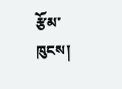རྩོམ་ཁུངས།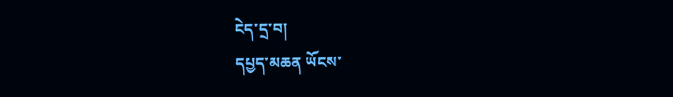ངེད་དྲ་བ།
དཔྱད་མཆན ཡོངས་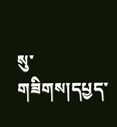སུ་གཟིགས།དཔྱད་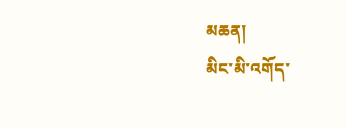མཆན།
མིང་མི་འགོད་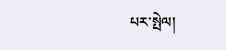པར་སྤེལ།